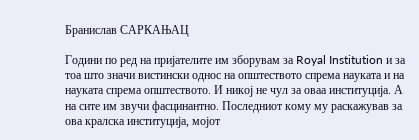Бранислав САРКАЊАЦ

Години по ред на пријателите им зборувам за Royal Institution и за тоа што значи вистински однос на општеството спрема науката и на науката спрема општеството. И никој не чул за оваа институција. А на сите им звучи фасцинантно. Последниот кому му раскажував за ова кралска институција, мојот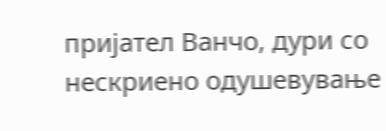пријател Ванчо, дури со нескриено одушевување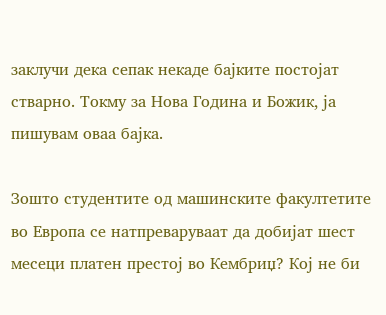заклучи дека сепак некаде бајките постојат стварно. Токму за Нова Година и Божик, ја пишувам оваа бајка.

Зошто студентите од машинските факултетите во Европа се натпреваруваат да добијат шест месеци платен престој во Кембриџ? Кој не би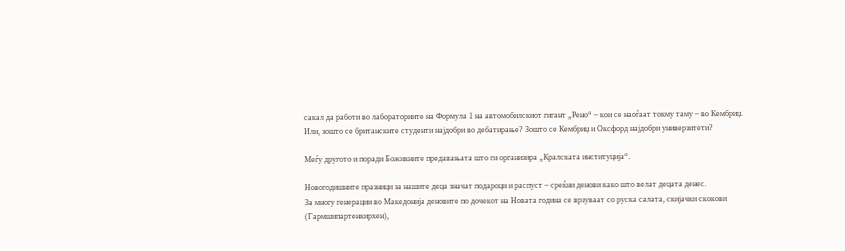сакал да работи во лабораториите на Формула 1 на автомобилскиот гигант „Рено“ – кои се наоѓаат токму таму – во Кембриџ.
Или, зошто се британските студенти најдобри во дебатирање? Зошто се Кембриџ и Оксфорд најдобри универзитети?

Meѓу другото и поради Божикните предавањата што ги организира „Кралската институција“.

Новогодишните празници за нашите деца значат подароци и распуст – среќни денови како што велат децата денес.
За многу генерации во Македонија деновите по дочекот на Новата година се врзуваат со руска салата, скијачки скокови (Гармшипартенкирхен),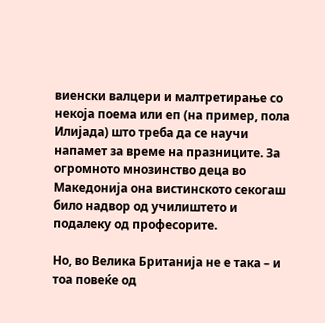виенски валцери и малтретирање со некоја поема или еп (на пример, пола Илијада) што треба да се научи напамет за време на празниците. За огромното мнозинство деца во Македонија она вистинското секогаш било надвор од училиштето и подалеку од професорите.

Но, во Велика Британија не е така – и тоа повеќе од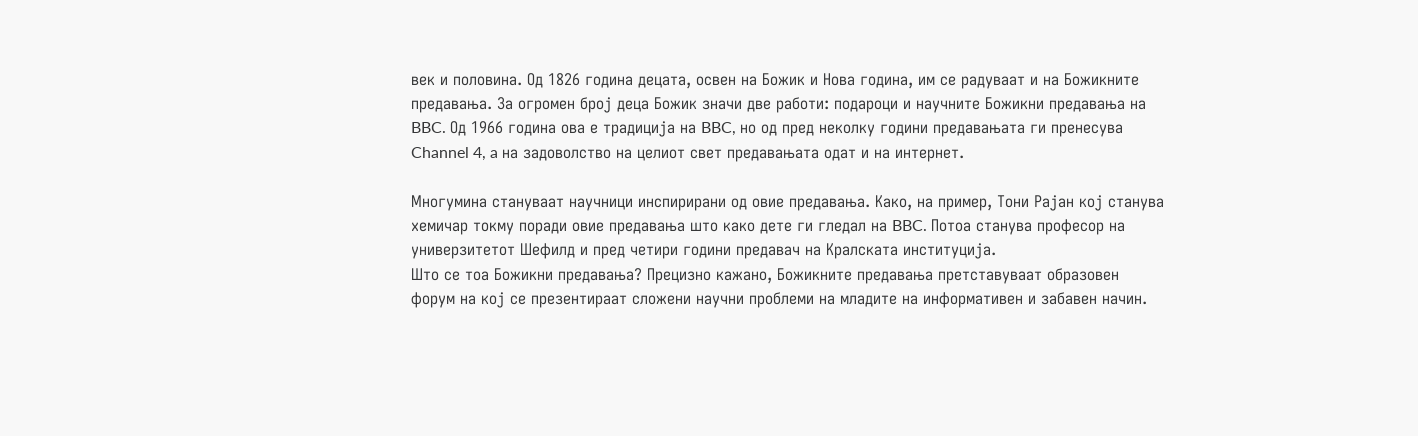век и половина. Од 1826 година децата, освен на Божик и Нова година, им се радуваат и на Божикните предавања. За огромен број деца Божик значи две работи: подароци и научните Божикни предавања на BBC. Од 1966 година ова е традиција на BBC, но од пред неколку години предавањата ги пренесува Channel 4, a на задоволство на целиот свет предавањата одат и на интернет.

Многумина стануваат научници инспирирани од овие предавања. Како, на пример, Тони Рајан кој станува хемичар токму поради овие предавања што како дете ги гледал на BBC. Потоа станува професор на универзитетот Шефилд и пред четири години предавач на Кралската институција.
Што се тоа Божикни предавања? Прецизно кажано, Божикните предавања претставуваат образовен форум на кој се презентираат сложени научни проблеми на младите на информативен и забавен начин.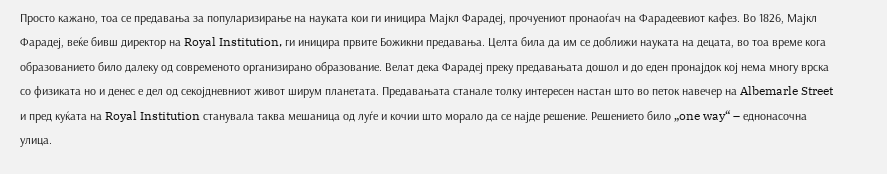Просто кажано, тоа се предавања за популаризирање на науката кои ги иницира Мајкл Фарадеј, прочуениот пронаоѓач на Фарадеевиот кафез. Во 1826, Мајкл Фарадеј, веќе бивш директор на Royal Institution, ги иницира првите Божикни предавања. Целта била да им се доближи науката на децата, во тоа време кога образованието било далеку од современото организирано образование. Велат дека Фарадеј преку предавањата дошол и до еден пронајдок кој нема многу врска со физиката но и денес е дел од секојдневниот живот ширум планетата. Предавањата станале толку интересен настан што во петок навечер на Albemarle Street и пред куќата на Royal Institution станувала таква мешаница од луѓе и кочии што морало да се најде решение. Решението било „one way“ – еднонасочна улица.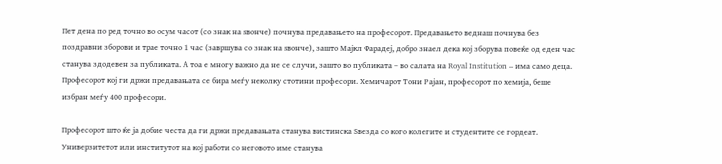Пет дена по ред точно во осум часот (со знак на ѕвонче) почнува предавањето на професорот. Предавањето веднаш почнува без поздравни зборови и трае точно 1 час (завршува со знак на ѕвонче), зашто Мајкл Фарадеј, добро знаел дека кој зборува повеќе од еден час станува здодевен за публиката. А тоа е многу важно да не се случи, зашто во публиката – во салата на Royal Institution – има само деца.
Професорот кој ги држи предавањата се бира меѓу неколку стотини професори. Хемичарот Тони Рајан, професорот по хемија, беше избран меѓу 400 професори.

Професорот што ќе ја добие честа да ги држи предавањата станува вистинска Ѕвезда со кого колегите и студентите се гордеат. Универзитетот или институтот на кој работи со неговото име станува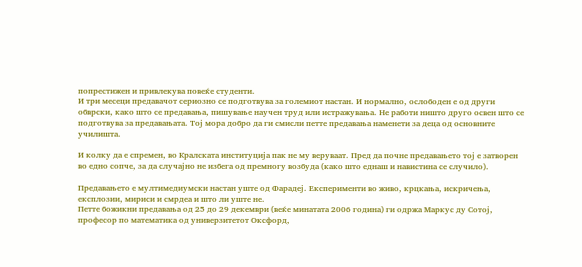попрестижен и привлекува повеќе студенти.
И три месеци предавачот сериозно се подготвува за големиот настан. И нормално, ослободен е од други обврски, како што се предавања, пишување научен труд или истражувања. Не работи ништо друго освен што се подготвува за предавањата. Тој мора добро да ги смисли петте предавања наменети за деца од основните училишта.

И колку да е спремен, во Кралската институција пак не му веруваат. Пред да почне предавањето тој е затворен во едно сопче, за да случајно не избега од премногу возбуда (како што еднаш и навистина се случило).

Предавањето е мултимедиумски настан уште од Фарадеј. Експерименти во живо, крцкања, искричења, експлозии, мириси и смрдеа и што ли уште не.
Петте божикни предавања од 25 до 29 декември (веќе минатата 2006 година) ги одржа Маркус ду Сотој, професор по математика од универзитетот Оксфорд,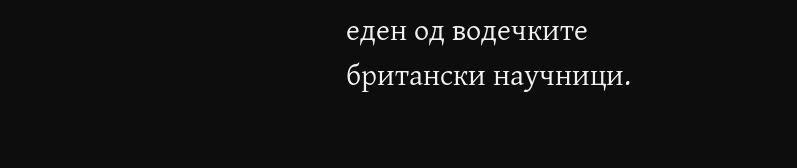еден од водечките британски научници.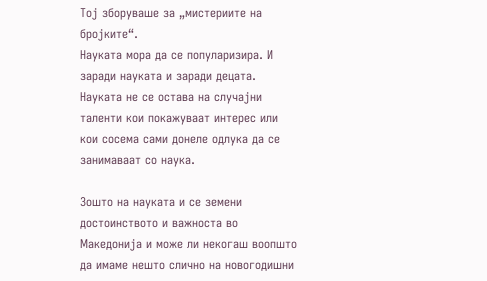Тој зборуваше за „мистериите на бројките“.
Науката мора да се популаризира. И заради науката и заради децата. Науката не се остава на случајни таленти кои покажуваат интерес или кои сосема сами донеле одлука да се занимаваат со наука.

Зошто на науката и се земени достоинството и важноста во Македонија и може ли некогаш воопшто да имаме нешто слично на новогодишни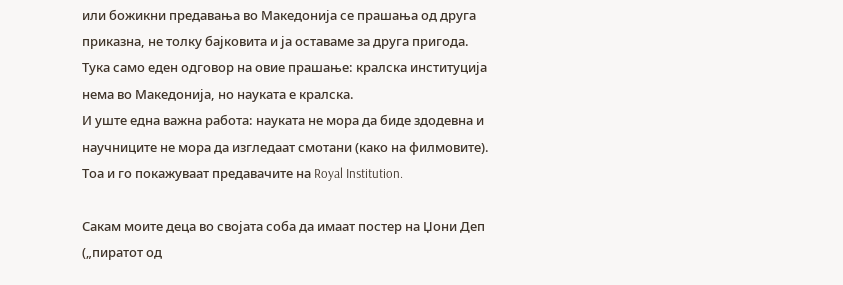или божикни предавања во Македонија се прашања од друга приказна, не толку бајковита и ја оставаме за друга пригода.
Тука само еден одговор на овие прашање: кралска институција нема во Македонија, но науката е кралска.
И уште една важна работа: науката не мора да биде здодевна и научниците не мора да изгледаат смотани (како на филмовите). Тоа и го покажуваат предавачите на Royal Institution.

Сакам моите деца во својата соба да имаат постер на Џони Деп („пиратот од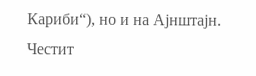Кариби“), но и на Ајнштајн.
Честит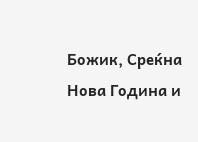Божик, Среќна Нова Година и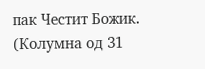пак Честит Божик.
(Колумна од 31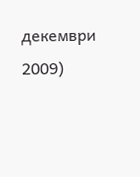декември 2009)